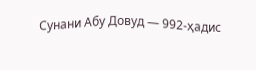Сунани Абу Довуд — 992-ҳадис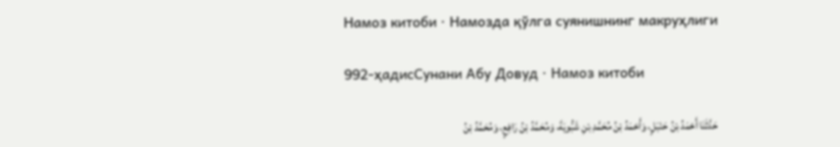Намоз китоби · Намозда қўлга суянишнинг макруҳлиги

992-ҳадисСунани Абу Довуд · Намоз китоби

حَدَّثَنَا أَحْمَدُ بْنُ حَنْبَلٍ، وَأَحْمَدُ بْنُ مُحَمَّدِ بْنِ شَبُّويَةَ، وَمُحَمَّدُ بْنُ رَافِعٍ، وَمُحَمَّدُ بْنُ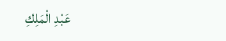عَبْدِ الْمَلِكِ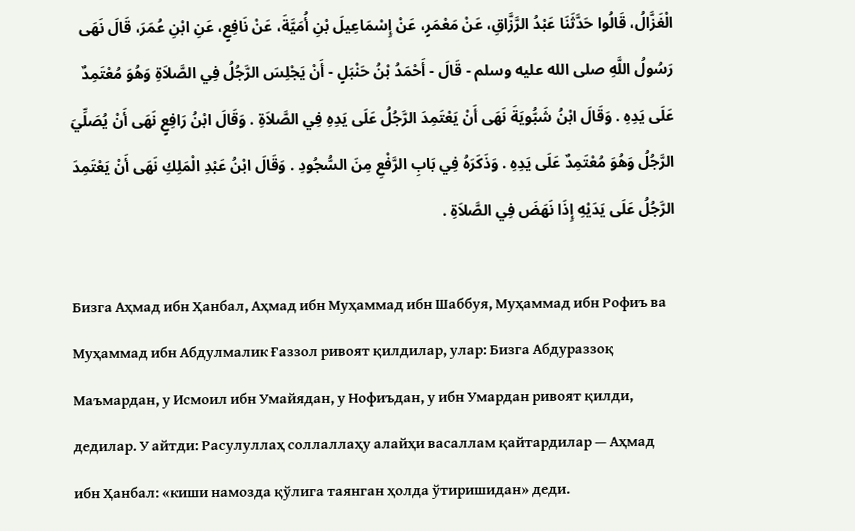الْغَزَّالُ، قَالُوا حَدَّثَنَا عَبْدُ الرَّزَّاقِ، عَنْ مَعْمَرٍ، عَنْ إِسْمَاعِيلَ بْنِ أُمَيَّةَ، عَنْ نَافِعٍ، عَنِ ابْنِ عُمَرَ، قَالَ نَهَى رَسُولُ اللَّهِ صلى الله عليه وسلم - قَالَ - أَحْمَدُ بْنُ حَنْبَلٍ - أَنْ يَجْلِسَ الرَّجُلُ فِي الصَّلاَةِ وَهُوَ مُعْتَمِدٌ عَلَى يَدِهِ . وَقَالَ ابْنُ شَبُّويَةَ نَهَى أَنْ يَعْتَمِدَ الرَّجُلُ عَلَى يَدِهِ فِي الصَّلاَةِ . وَقَالَ ابْنُ رَافِعٍ نَهَى أَنْ يُصَلِّيَ الرَّجُلُ وَهُوَ مُعْتَمِدٌ عَلَى يَدِهِ . وَذَكَرَهُ فِي بَابِ الرَّفْعِ مِنَ السُّجُودِ . وَقَالَ ابْنُ عَبْدِ الْمَلِكِ نَهَى أَنْ يَعْتَمِدَ الرَّجُلُ عَلَى يَدَيْهِ إِذَا نَهَضَ فِي الصَّلاَةِ .

Бизга Аҳмад ибн Ҳанбал, Аҳмад ибн Муҳаммад ибн Шаббуя, Муҳаммад ибн Рофиъ ва Муҳаммад ибн Абдулмалик Ғаззол ривоят қилдилар, улар: Бизга Абдураззоқ Маъмардан, у Исмоил ибн Умайядан, у Нофиъдан, у ибн Умардан ривоят қилди, дедилар. У айтди: Расулуллаҳ соллаллаҳу алайҳи васаллам қайтардилар — Аҳмад ибн Ҳанбал: «киши намозда қўлига таянган ҳолда ўтиришидан» деди.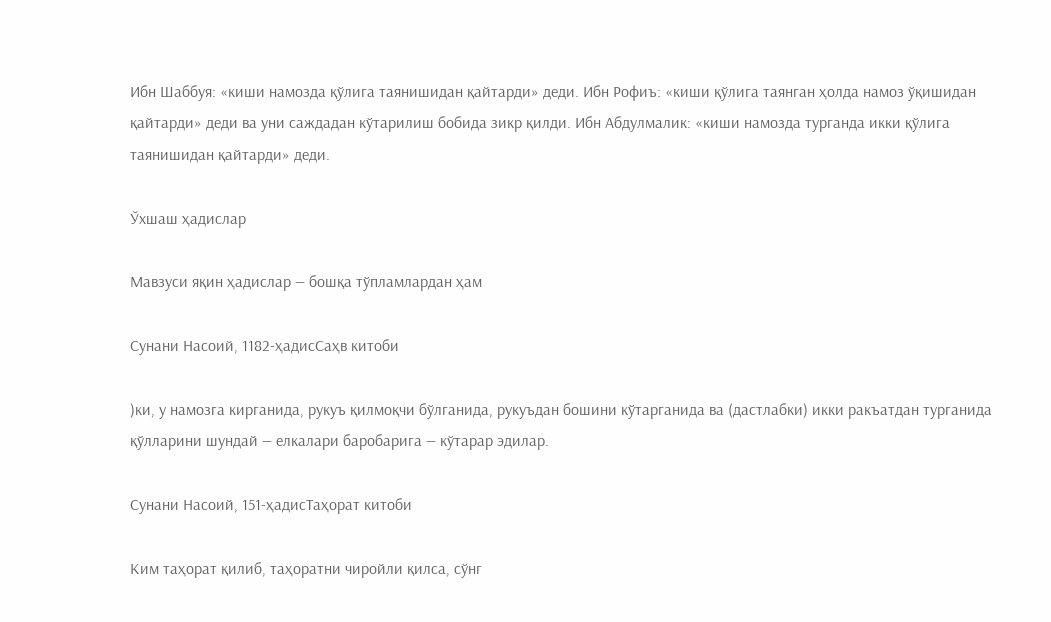Ибн Шаббуя: «киши намозда қўлига таянишидан қайтарди» деди. Ибн Рофиъ: «киши қўлига таянган ҳолда намоз ўқишидан қайтарди» деди ва уни саждадан кўтарилиш бобида зикр қилди. Ибн Абдулмалик: «киши намозда турганда икки қўлига таянишидан қайтарди» деди.

Ўхшаш ҳадислар

Мавзуси яқин ҳадислар — бошқа тўпламлардан ҳам

Сунани Насоий, 1182-ҳадисСаҳв китоби

)ки, у намозга кирганида, рукуъ қилмоқчи бўлганида, рукуъдан бошини кўтарганида ва (дастлабки) икки ракъатдан турганида қўлларини шундай — елкалари баробарига — кўтарар эдилар.

Сунани Насоий, 151-ҳадисТаҳорат китоби

Ким таҳорат қилиб, таҳоратни чиройли қилса, сўнг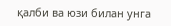қалби ва юзи билан унга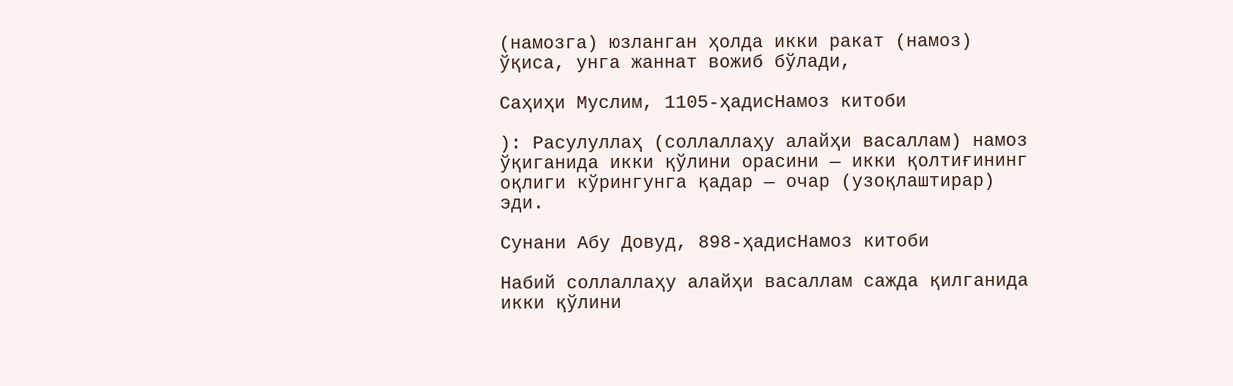(намозга) юзланган ҳолда икки ракат (намоз) ўқиса, унга жаннат вожиб бўлади,

Саҳиҳи Муслим, 1105-ҳадисНамоз китоби

): Расулуллаҳ (соллаллаҳу алайҳи васаллам) намоз ўқиганида икки қўлини орасини — икки қолтиғининг оқлиги кўрингунга қадар — очар (узоқлаштирар) эди.

Сунани Абу Довуд, 898-ҳадисНамоз китоби

Набий соллаллаҳу алайҳи васаллам сажда қилганида икки қўлини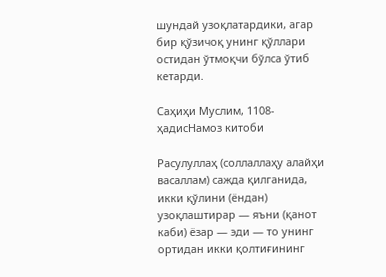шундай узоқлатардики, агар бир қўзичоқ унинг қўллари остидан ўтмоқчи бўлса ўтиб кетарди.

Саҳиҳи Муслим, 1108-ҳадисНамоз китоби

Расулуллаҳ (соллаллаҳу алайҳи васаллам) сажда қилганида, икки қўлини (ёндан) узоқлаштирар — яъни (қанот каби) ёзар — эди — то унинг ортидан икки қолтиғининг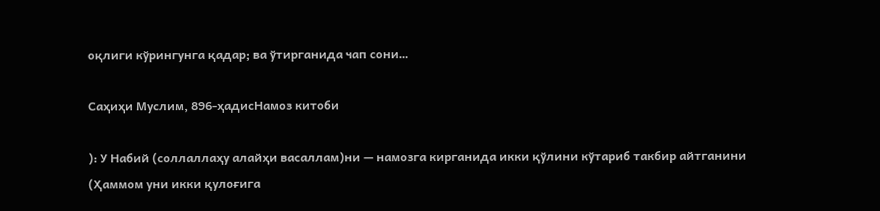оқлиги кўрингунга қадар; ва ўтирганида чап сони…

Саҳиҳи Муслим, 896-ҳадисНамоз китоби

): У Набий (соллаллаҳу алайҳи васаллам)ни — намозга кирганида икки қўлини кўтариб такбир айтганини (Ҳаммом уни икки қулоғига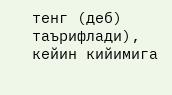тенг (деб) таърифлади), кейин кийимига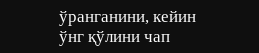ўранганини, кейин ўнг қўлини чап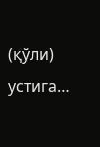(қўли) устига…